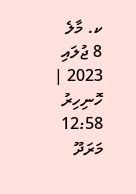ކ. މާލެ
8 ޖުލައި 2023 | ހޮނިހިރު 12:58
މަރަދޫ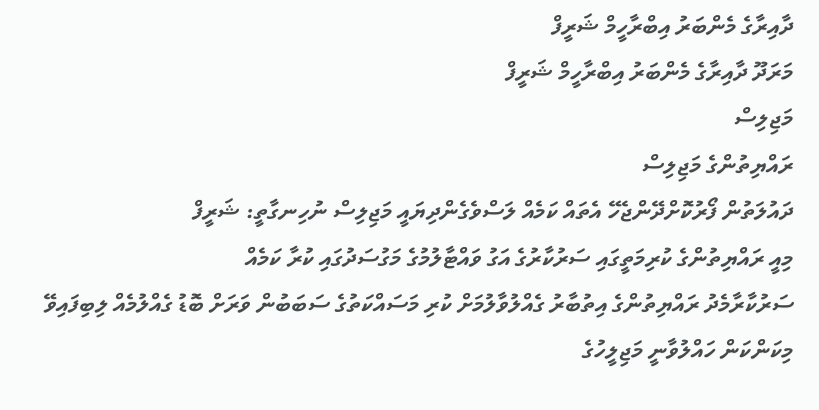ދާއިރާގެ މެންބަރު އިބްރާހީމް ޝަރީފް
މަރަދޫ ދާއިރާގެ މެންބަރު އިބްރާހީމް ޝަރީފް
މަޖިލިސް
ރައްޔިތުންގެ މަޖިލިސް
ދައުލަތުން ފޯރުކޮށްދޭންޖެހޭ އެތައް ކަމެއް ލަސްވެގެންދިޔައީ މަޖިލިސް ނުހިނގާތީ: ޝަރީފް
މިއީ ރައްޔިތުންގެ ކުރިމަތީގައި ސަރުކާރުގެ އަގު ވައްޓާލުމުގެ މަގުސަދުގައި ކުރާ ކަމެއް
ސަރުކާރާމެދު ރައްޔިތުންގެ އިތުބާރު ގެއްލުވާލުމަށް ކުރި މަސައްކަތުގެ ސަބަބުން ވަރަށް ބޮޑު ގެއްލުމެއް ލިބިފައިވޭ
މިކަންކަން ހައްލުވާނީ މަޖިލީހުގެ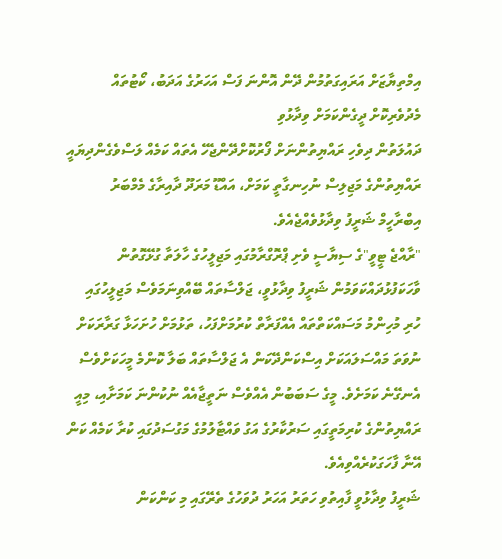އިމްތިޔާޒަށް އަރައިގަތުމުން ދޭން އޮންނަ ފަސް އަހަރުގެ އަދަބު، ކޯޓުތައް މެދުވެރިކޮށް ދީގެންކަމަށް ވިދާޅުވި
ދައުލަތުން ދިވެހި ރައްޔިތުންނަށް ފޯރުކޮށްދޭންޖެހޭ އެތައް ކަމެއް ލަސްވެގެންދިޔައީ ރައްޔިތުންގެ މަޖިލިސް ނުހިނގާތީ ކަމަށް، އައްޑޫ މަރަދޫ ދާއިރާގެ މެމްބަރު އިބްރާހީމް ޝަރީފު ވިދާޅުވެއްޖެއެވެ.
"ރާއްޖެ ޓީވީ"ގެ ސިޔާސީ ވެށި ޕްރޮގްރާމުގައި މަޖިލީހުގެ ހާލަތާ ގުޅޭގޮތުން ވާހަކަފުޅުދައްކަވަމުން ޝަރީފު ވިދާޅުވީ، ޖަލްސާތައް ބޭއްވިނަމަވެސް މަޖިލީހުގައި ހުރި މުހިންމު މަސައްކަތްތައް އެއްފަރާތް ކުރުމަށްފަހު، ތަޅުމަށް ހުށަހަޅާ ގަރާރަކަށް ނުވަތަ މައްސަލައަކަށް އިސްކަންދޭކަން އެ ޖަލްސާތައް ބަލާ ކޮންމެ މީހަކަށްވެސް އެނގޭނެ ކަމަށެވެ. މީގެ ސަބަބުން އެއްވެސް ނަތީޖާއެއް ނުކުންނަ ކަމަށާއި، މިއީ ރައްޔިތުންގެ ކުރިމަތީގައި ސަރުކާރުގެ އަގު ވައްޓާލުމުގެ މަގުސަދުގައި ކުރާ ކަމެއް ކަން އޭނާ ފާހަގަކުރެއްވިއެވެ.
ޝަރީފު ވިދާޅުވީ ފާއިތުވި ހަތަރު އަހަރު ދުވަހުގެ ތެރޭގައި މި ކަންކަން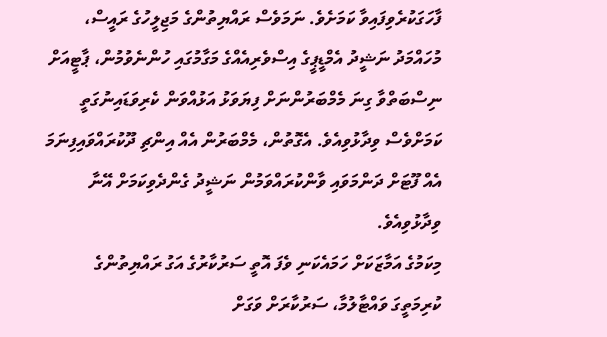ފާހަގަކުރެވިފައިވާ ކަމަށެވެ. ނަމަވެސް ރައްޔިތުންގެ މަޖިލީހުގެ ރައީސް، މުހައްމަދު ނަޝީދު އެމްޑީޕީގެ އިސްވެރިއެއްގެ މަގާމުގައި ހުންނެވުމުން، ޕާޓީއަށް ނިސްބަތްވާ ގިނަ މެމްބަރުންނަށް ފިޔަވަޅު އަޅުއްވަން ކެރިވަޑައިނުގަތީ ކަމަށްވެސް ވިދާޅުވިއެވެ. އެގޮތުން، މެމްބަރުން އެއް އިންޗި ދޫކުރައްވައިފިނަމަ އެއް ފޫޓަށް ދަންމަވައި ވާންކުރައްވަމުން ނަޝީދު ގެންދެވިކަމަށް އޭނާ ވިދާޅުވިއެވެ.
މިކަމުގެ އަމާޒަކަށް ހަމައެކަނި ވެފަ އޮތީ ސަރުކާރުގެ އަގު ރައްޔިތުންގެ ކުރިމަތީގަ ވައްޓާލުމާ، ސަރުކާރަށް ވަގަށް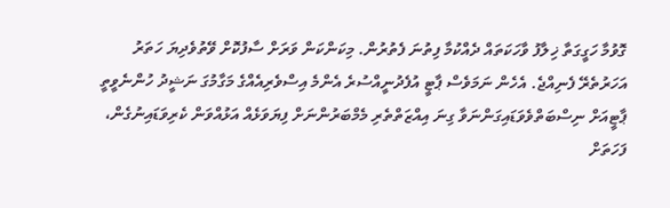ގޮވުމާ ހަގީގަތާ ޚިލާފު ވާހަކަތައް ދެއްކުމާ ފިތުނަ ފެތުރުން. މިކަންކަން ވަރަށް ސާފުކޮށް ވޭތުވެދިޔަ ހަތަރު އަހަރުތެރޭ ފެނިއްޖެ. އެހެން ނަމަވެސް ޕާޓީ އުފެދުނީއްސުރެ އެންމެ އިސްވެރިއެއްގެ މަގާމުގަ ނަޝީދު ހުންނެވީތީ ޕާޓީއަށް ނިސްބަތްވެވަޑައިގަންނަވާ ގިނަ އިއްޒަތްތެރި މެމްބަރުންނަށް ފިޔަވަޅެއް އަޅުއްވަން ކެރިވަޑައިނުގެން، ފަހަތަށް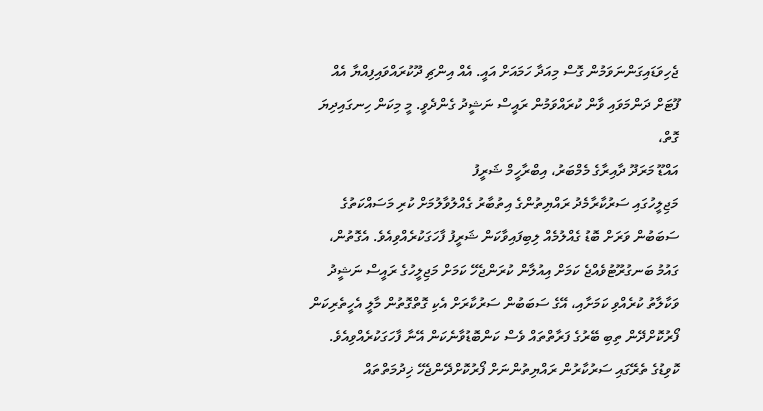ޖެހިވަޑައިގަންނަވަމުން ގޮސް މިއަދާ ހަމައަށް އައީ. އެއް އިންޗި ދޫކުރައްވައިފިއްޔާ އެއް ފޫޓަށް ދަންމަވައި ވާން ކުރައްވަމުން ރައީސް ނަޝީދު ގެންދެވީ. މީ މިކަން ހިނގައިދިޔަ ގޮތް،
އައްޑޫ މަރަދޫ ދާއިރާގެ މެމްބަރު، އިބްރާހީމް ޝަރީފު
މަޖިލީހުގައި ސަރުކާރާމެދު ރައްޔިތުންގެ އިތުބާރު ގެއްލުވާލުމަށް ކުރި މަސައްކަތުގެ ސަބަބުން ވަރަށް ބޮޑު ގެއްލުމެއް ލިބިފައިވާކަން ޝަރީފު ފާހަގަކުރެއްވިއެވެ. އެގޮތުން، ގައުމު ބަނގުރޫޓުވެއްޖެ ކަމަށް އިއުލާން ކުރަންޖެހޭ ކަމަށް މަޖިލީހުގެ ރައީސް ނަޝީދު ވަކާލާތު ކުރެއްވި ކަމަށާއި، އޭގެ ސަބަބުން ސަރުކާރަށް އެކި ގޮތްގޮތުން މާލީ އެހީތެރިކަން ފޯރުކޮށްދޭން ތިބި ބޭރުގެ ފަރާތްތައް ވެސް ކަންބޮޑުވާނެކަން އޭނާ ފާހަގަކުރެއްވިއެވެ.
ކޮވިޑުގެ ތެރޭގައި ސަރުކާރުން ރައްޔިތުންނަށް ފޯރުކޮށްދޭންޖެހޭ ޚިދުމަތްތައް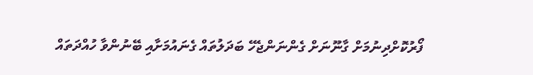ފޯރުކޮށްދިނުމަށް ގާނޫނަށް ގެންނަންޖެހޭ ބަދަލުތައް ގެނައުމަށާއި ބޭނުންވާ ހުއްދަތައް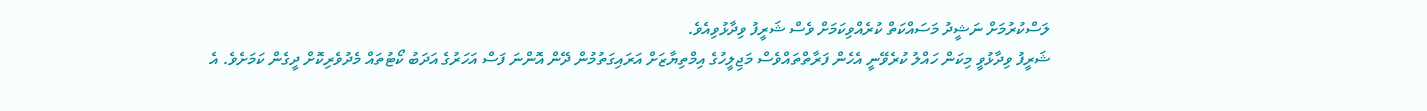ލަސްކުރުމަށް ނަޝީދު މަސައްކަތް ކުރެއްވިކަމަށް ވެސް ޝަރީފު ވިދާޅުވިއެވެ.
ޝަރީފު ވިދާޅުވީ މިކަން ހައްލު ކުރެވޭނީ އެހެން ފަރާތްތައްވެސް މަޖިލީހުގެ އިމްތިޔާޒަށް އަރައިގަތުމުން ދޭން އޮންނަ ފަސް އަހަރުގެ އަދަބު ކޯޓުތައް މެދުވެރިކޮށް ދީގެން ކަމަށެވެ. އެ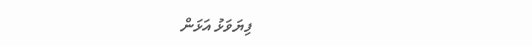ފިޔަވަޅު އަޅަން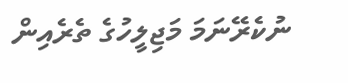ނުކެރޭނަމަ މަޖިލީހުގެ ތެރެއިން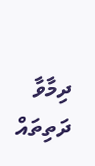ދިމާވާ ދަތިތައް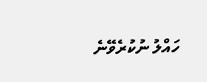ހައްލު ނުކުރެވޭނެ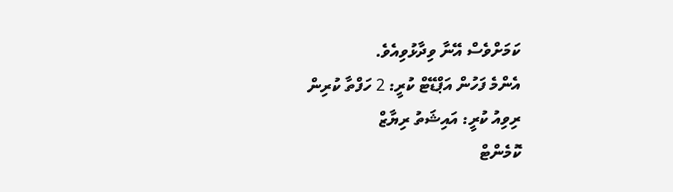ކަމަށްވެސް އޭނާ ވިދާޅުވިއެވެ.
އެންމެ ފަހުން އަޕްޑޭޓް ކުރީ: 2 ހަފްތާ ކުރިން
ރިވިއު ކުރީ: އައިޝަތު ރިޔާޒް
ކޮމެންޓް